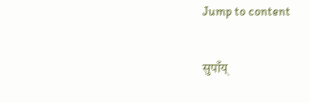Jump to content

सुपाँय्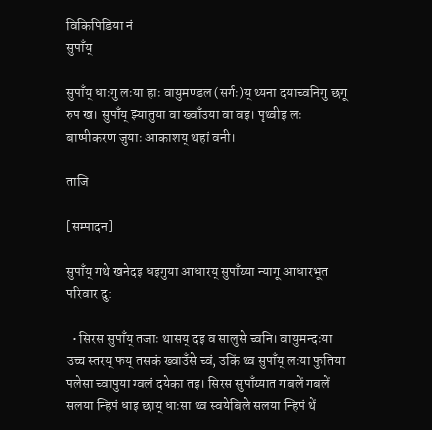विकिपिडिया नं
सुपाँय्

सुपाँय् धाःगु लःया हाः वायुमण्डल (सर्गः)य् थ्यना दयाच्वनिगु छगू रुप ख। सुपाँय् झ्यातुया वा ख्वाँउया वा वइ। पृथ्वीइ लः बाष्पीकरण जुयाः आकाशय् थहां वनी।

ताजि

[सम्पादन]

सुपाँय् गथे खनेदइ धइगुया आधारय् सुपाँय्या न्यागू आधारभूत परिवार दु:

  • सिरस सुपाँय् तजाः थासय् दइ व सालुसे च्वनि। वायुमन्दःया उच्च स्तरय् फय् तसकं ख्वाउँसे च्वं, उकिं थ्व सुपाँय् लःया फुतिया पलेसा च्वापुया ग्वलं दयेका तइ। सिरस सुपाँय्यात गबलें गबलें सलया न्हिपं धाइ छाय् धाःसा थ्व स्वयेबिले सलया न्हिपं थें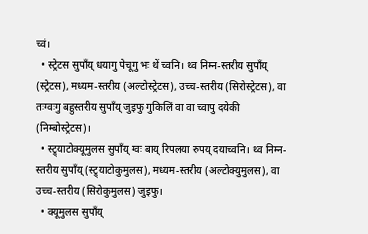च्वं।
  • स्ट्रेटस सुपाँय् धयागु पेचूगु भः थें च्वनि। थ्व निम्न-स्तरीय सुपाँय् (स्ट्रेटस), मध्यम-स्तरीय (अल्टोस्ट्रेटस), उच्च-स्तरीय (सिरोस्ट्रेटस), वा तःग्वःगु बहुस्तरीय सुपाँय् जुइफु गुकिलिं वा वा च्वापु दयेकी (निम्बोस्ट्रेटस)।
  • स्ट्र्याटोक्यूमुलस सुपाँय् ग्वः बाय् रिपलया रुपय् दयाच्वनि। थ्व निम्न-स्तरीय सुपाँय् (स्ट्र्याटोकुमुलस), मध्यम-स्तरीय (अल्टोक्युमुलस), वा उच्च-स्तरीय (सिरोकुमुलस) जुइफु।
  • क्यूमुलस सुपाँय्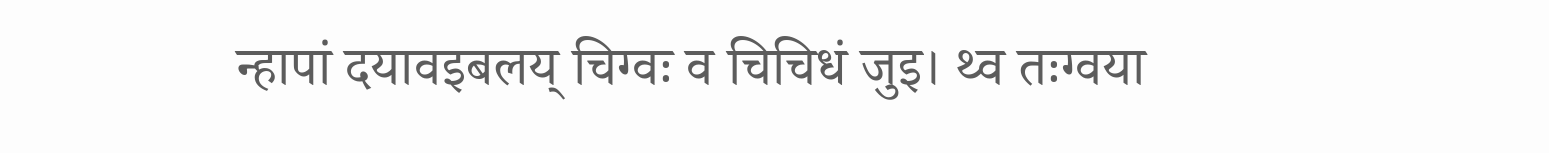न्हापां दयावइबलय् चिग्वः व चिचिधं जुइ। थ्व तःग्वया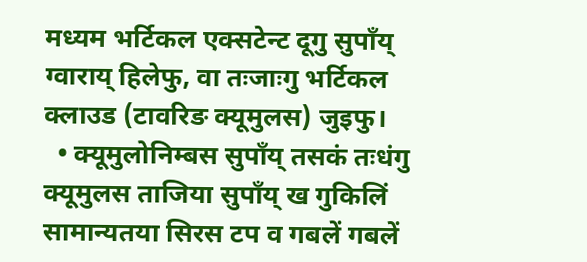मध्यम भर्टिकल एक्सटेन्ट दूगु सुपाँय् ग्वाराय् हिलेफु, वा तःजाःगु भर्टिकल क्लाउड (टावरिङ क्यूमुलस) जुइफु।
  • क्यूमुलोनिम्बस सुपाँय् तसकं तःधंगु क्यूमुलस ताजिया सुपाँय् ख गुकिलिं सामान्यतया सिरस टप व गबलें गबलें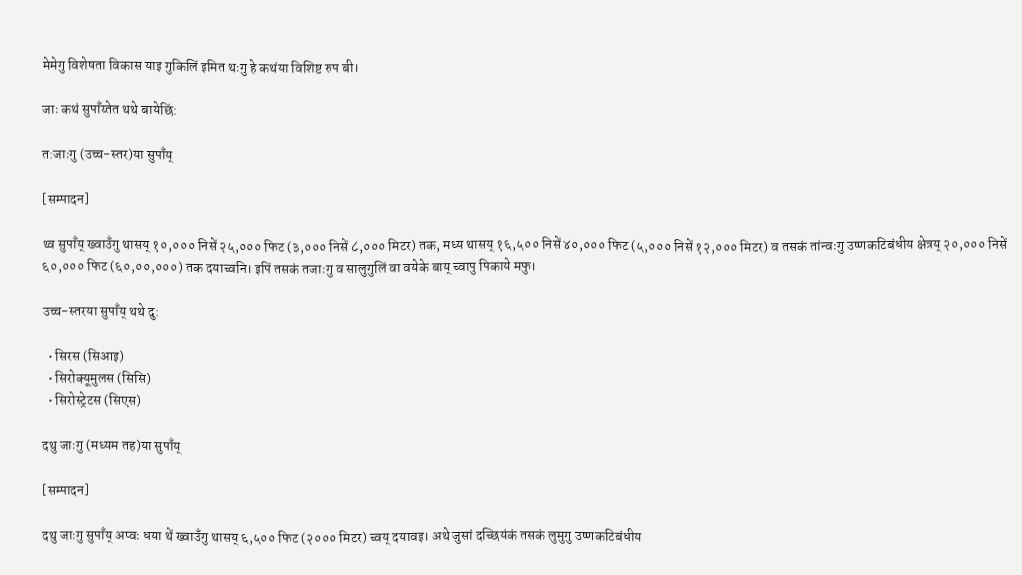मेमेगु विशेषता विकास याइ गुकिलिं इमित थःगु हे कथंया विशिष्ट रुप बी।

जाः कथं सुपाँय्तेत थथे बायेछिं:

त:जाःगु (उच्च-स्तर)या सुपाँय्

[सम्पादन]

थ्व सुपाँय् ख्वाउँगु थासय् १०,००० निसें २५,००० फिट (३,००० निसें ८,००० मिटर) तक, मध्य थासय् १६,५०० निसें ४०,००० फिट (५,००० निसें १२,००० मिटर) व तसकं तांन्वःगु उष्णकटिबंधीय क्षेत्रय् २०,००० निसें ६०,००० फिट (६०,००,०००) तक दयाच्वनि। इपिं तसकं तजाःगु व सालुगुलिं वा वयेके बाय् च्वापु पिकाये मफु।

उच्च-स्तरया सुपाँय् थथे दु:

  • सिरस (सिआइ)
  • सिरोक्यूमुलस (सिसि)
  • सिरोस्ट्रेटस (सिएस)

दथु जाःगु (मध्यम तह)या सुपाँय्

[सम्पादन]

दथु जाःगु सुपाँय् अप्वः धया थें ख्वाउँगु थासय् ६,५०० फिट (२००० मिटर) च्वय् दयावइ। अथे जुसां दच्छियंकं तसकं लुमुगु उष्णकटिबंधीय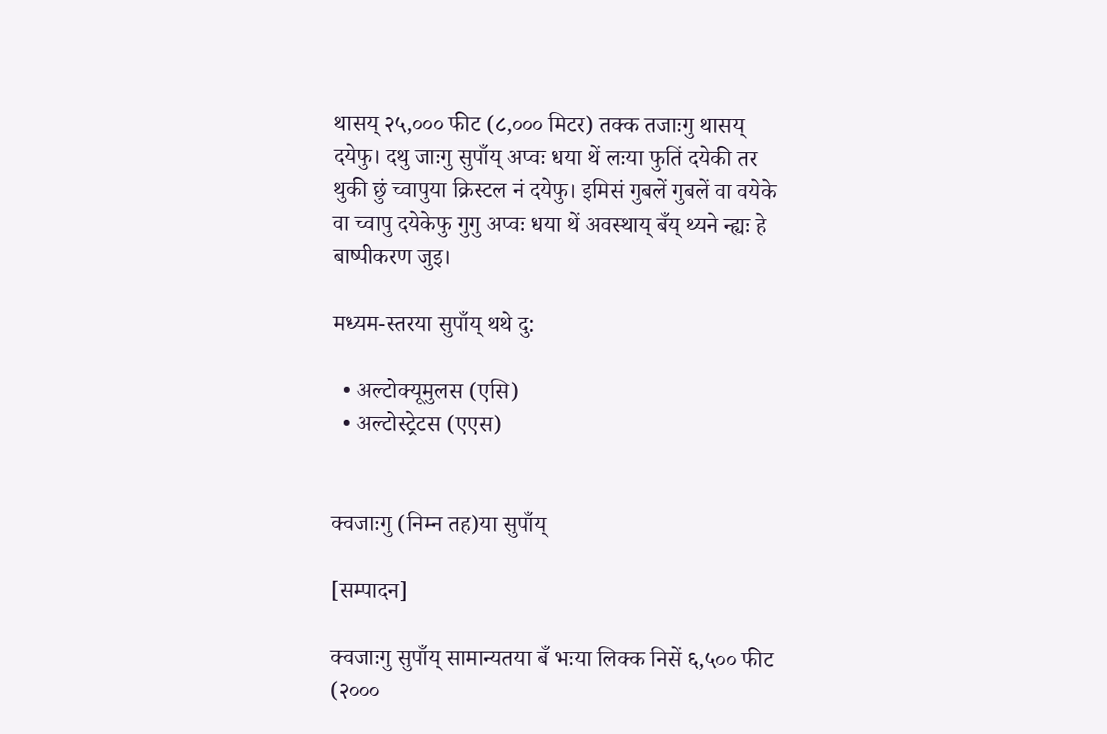थासय् २५,००० फीट (८,००० मिटर) तक्क तजाःगु थासय् दयेफु। दथु जाःगु सुपाँय् अप्वः धया थें लःया फुतिं दयेकी तर थुकी छुं च्वापुया क्रिस्टल नं दयेफु। इमिसं गुबलें गुबलें वा वयेके वा च्वापु दयेकेफु गुगु अप्वः धया थें अवस्थाय् बँय् थ्यने न्ह्यः हे बाष्पीकरण जुइ।

मध्यम-स्तरया सुपाँय् थथे दु:

  • अल्टोक्यूमुलस (एसि)
  • अल्टोस्ट्रेटस (एएस)


क्वजाःगु (निम्न तह)या सुपाँय्

[सम्पादन]

क्वजाःगु सुपाँय् सामान्यतया बँ भःया लिक्क निसें ६,५०० फीट (२०००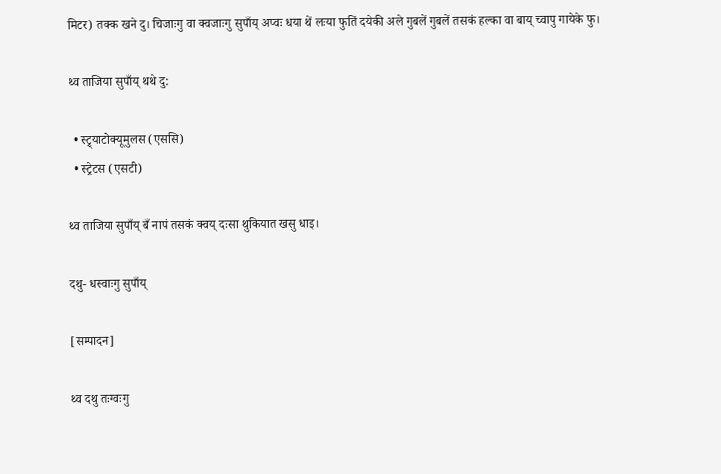मिटर) तक्क खने दु। चिजाःगु वा क्वजाःगु सुपाँय् अप्वः धया थें लःया फुतिं दयेकी अले गुबलें गुबलें तसकं हल्का वा बाय् च्वापु गायेके फु।

थ्व ताजिया सुपाँय् थथे दु:

  • स्ट्र्याटोक्यूमुलस (एससि)
  • स्ट्रेटस (एसटी)

थ्व ताजिया सुपाँय् बँ नापं तसकं क्वय् दःसा थुकियात खसु धाइ।

दथु- धस्वाःगु सुपाँय्

[सम्पादन]

थ्व दथु तःग्वःगु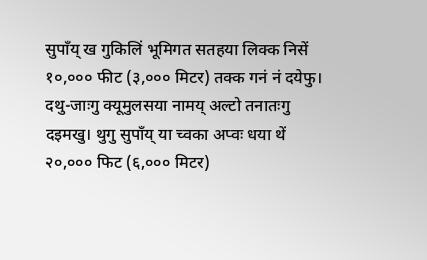सुपाँय् ख गुकिलिं भूमिगत सतहया लिक्क निसें १०,००० फीट (३,००० मिटर) तक्क गनं नं दयेफु। दथु-जाःगु क्यूमुलसया नामय् अल्टो तनातःगु दइमखु। थुगु सुपाँय् या च्वका अप्वः धया थें २०,००० फिट (६,००० मिटर)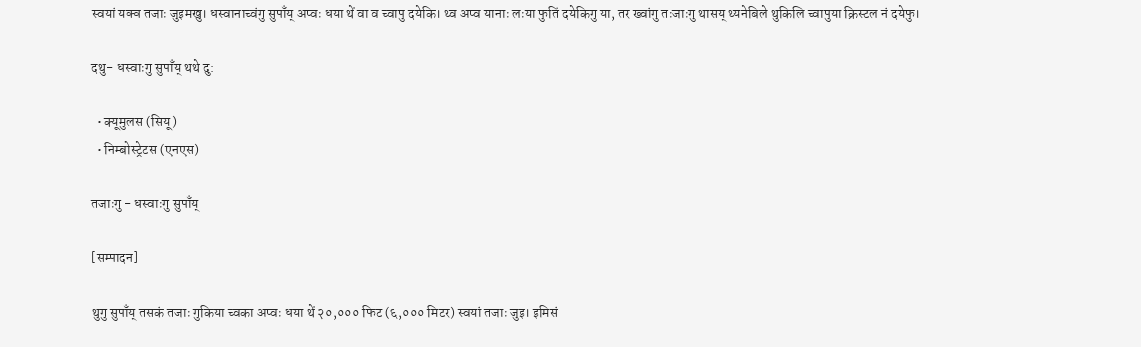स्वयां यक्व तजाः जुइमखु। धस्वानाच्वंगु सुपाँय् अप्वः धया थें वा व च्वापु दयेकि। थ्व अप्व यानाः लःया फुतिं दयेकिगु या, तर ख्वांगु तःजाःगु थासय् थ्यनेबिले थुकिलि च्वापुया क्रिस्टल नं दयेफु।

दथु- धस्वाःगु सुपाँय् थथे दु:

  • क्यूमुलस (सियू)
  • निम्बोस्ट्रेटस (एनएस)

तजाःगु - धस्वाःगु सुपाँय्

[सम्पादन]

थुगु सुपाँय् तसकं तजाः गुकिया च्वका अप्वः धया थें २०,००० फिट (६,००० मिटर) स्वयां तजाः जुइ। इमिसं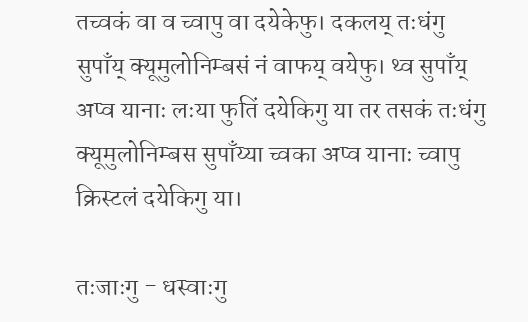तच्वकं वा व च्वापु वा दयेकेफु। दकलय् तःधंगु सुपाँय् क्यूमुलोनिम्बसं नं वाफय् वयेफु। थ्व सुपाँय् अप्व यानाः लःया फुतिं दयेकिगु या तर तसकं तःधंगु क्यूमुलोनिम्बस सुपाँय्या च्वका अप्व यानाः च्वापु क्रिस्टलं दयेकिगु या।

तःजाःगु - धस्वाःगु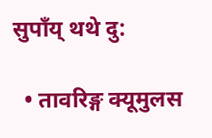सुपाँय् थथे दु:

  • तावरिङ्ग क्यूमुलस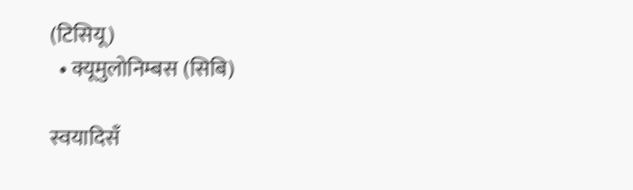(टिसियू)
  • क्यूमुलोनिम्बस (सिबि)

स्वयादिसँ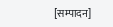[सम्पादन]